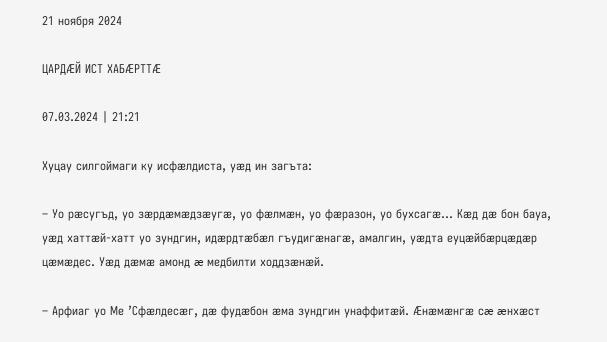21 ноября 2024

ЦАРДÆЙ ИСТ ХАБÆРТТÆ

07.03.2024 | 21:21

Хуцау силгоймаги ку исфæлдиста, уæд ин загъта:

– Уо рæсугъд, уо зæрдæмæдзæугæ, уо фæлмæн, уо фæразон, уо бухсагæ… Кæд дæ бон бауа, уæд хаттæй-хатт уо зундгин, идæрдтæбæл гъудигæнагæ, амалгин, уæдта еуцæйбæрцæдæр цæмæдес. Уæд дæмæ амонд æ медбилти ходдзæнæй.

– Арфиаг уо Ме ’Сфæлдесæг, дæ фудæбон æма зундгин унаффитæй. Æнæмæнгæ сæ æнхæст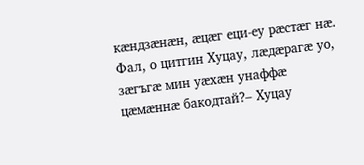кæндзæнæн, æцæг еци-еу рæстæг нæ. Фал, о цитгин Хуцау, лæдæрагæ уо, зæгъгæ мин уæхæн унаффæ цæмæннæ бакодтай?– Хуцау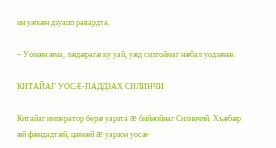ин уæхæн дзуапп равардта.

– Уомæн æма, лæдæрагæ ку уай, уæд силгоймаг нæбал уодзæнæ.

КИТАЙАГ УОСÆ-ПАДДЗАХ СИЛИНЧИ

Китайаг император берæ уарзта æ бийнойнаг Силинчий. Хъæбæр æй фæндадтæй, цæмæй æ уарзон уосæ-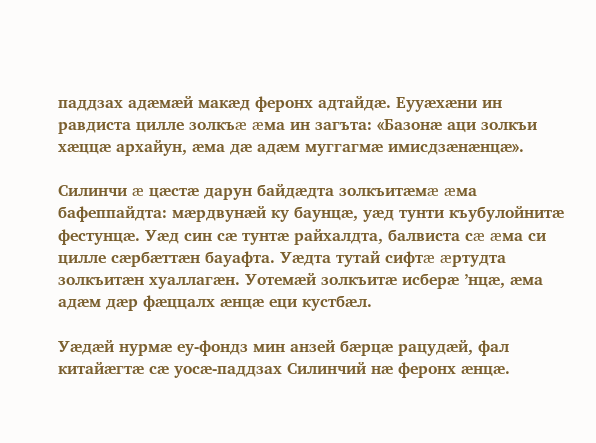паддзах адæмæй макæд феронх адтайдæ. Еууæхæни ин равдиста цилле золкъæ æма ин загъта: «Базонæ аци золкъи хæццæ архайун, æма дæ адæм муггагмæ имисдзæнæнцæ».

Силинчи æ цæстæ дарун байдæдта золкъитæмæ æма бафеппайдта: мæрдвунæй ку баунцæ, уæд тунти къубулойнитæ фестунцæ. Уæд син сæ тунтæ райхалдта, балвиста сæ æма си цилле сæрбæттæн бауафта. Уæдта тутай сифтæ æртудта золкъитæн хуаллагæн. Уотемæй золкъитæ исберæ ’нцæ, æма адæм дæр фæццалх æнцæ еци кустбæл.

Уæдæй нурмæ еу-фондз мин анзей бæрцæ рацудæй, фал китайæгтæ сæ уосæ-паддзах Силинчий нæ феронх æнцæ.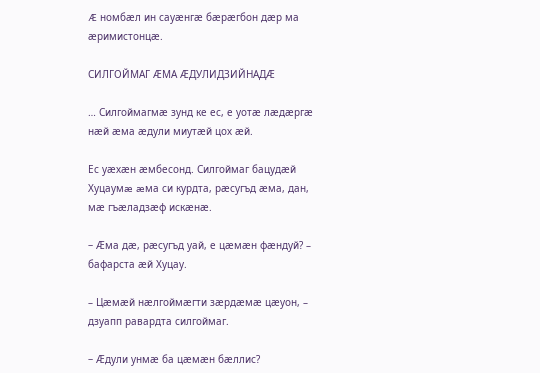Æ номбæл ин сауæнгæ бæрæгбон дæр ма æримистонцæ.

СИЛГОЙМАГ ÆМА ÆДУЛИДЗИЙНАДÆ

… Силгоймагмæ зунд ке ес, е уотæ лæдæргæ нæй æма æдули миутæй цох æй.

Ес уæхæн æмбесонд. Силгоймаг бацудæй Хуцаумæ æма си курдта, рæсугъд æма, дан, мæ гъæладзæф искæнæ.

– Æма дæ, рæсугъд уай, е цæмæн фæндуй? – бафарста æй Хуцау.

– Цæмæй нæлгоймæгти зæрдæмæ цæуон, – дзуапп равардта силгоймаг.

– Æдули унмæ ба цæмæн бæллис?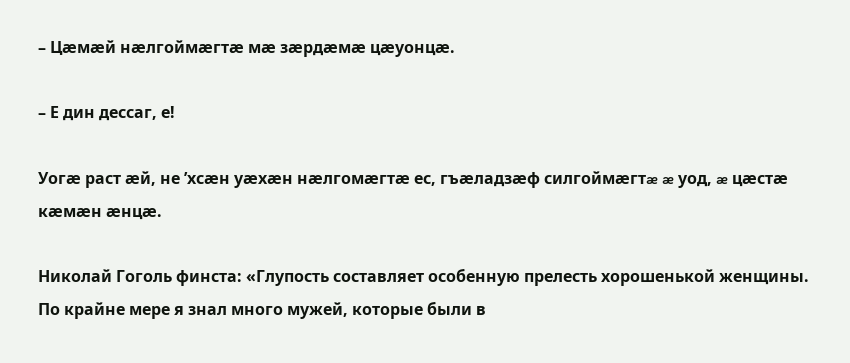– Цæмæй нæлгоймæгтæ мæ зæрдæмæ цæуонцæ.

– Е дин дессаг, е!

Уогæ раст æй, не ’хсæн уæхæн нæлгомæгтæ ес, гъæладзæф силгоймæгтæ æ уод, æ цæстæ кæмæн æнцæ.

Николай Гоголь финста: «Глупость составляет особенную прелесть хорошенькой женщины. По крайне мере я знал много мужей, которые были в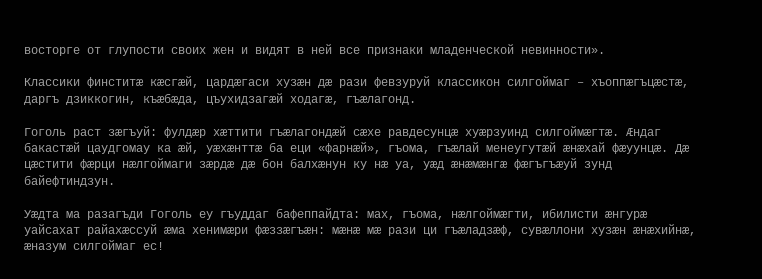восторге от глупости своих жен и видят в ней все признаки младенческой невинности».

Классики финститæ кæсгæй, цардæгаси хузæн дæ рази февзуруй классикон силгоймаг – хъоппæгъцæстæ, даргъ дзиккогин, къæбæда, цъухидзагæй ходагæ, гъæлагонд.

Гоголь раст зæгъуй: фулдæр хæттити гъæлагондæй сæхе равдесунцæ хуæрзуинд силгоймæгтæ. Æндаг бакастæй цаудгомау ка æй, уæхæнттæ ба еци «фарнæй», гъома, гъæлай менеугутæй æнæхай фæуунцæ. Дæ цæстити фæрци нæлгоймаги зæрдæ дæ бон балхæнун ку нæ уа, уæд æнæмæнгæ фæгъгъæуй зунд байефтиндзун.

Уæдта ма разагъди Гоголь еу гъуддаг бафеппайдта: мах, гъома, нæлгоймæгти, ибилисти æнгурæ уайсахат райахæссуй æма хенимæри фæззæгъæн: мæнæ мæ рази ци гъæладзæф, сувæллони хузæн æнæхийнæ, æназум силгоймаг ес!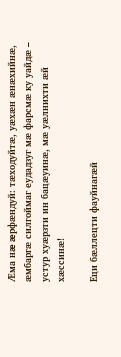Æма нæ æрфæндуй: тæходуйтæ, уæхæн æнæхийнæ, æмбаргæ силгоймаг еудадзуг мæ фарсмæ ку уайдæ – устур хуæрзти ин бацæуинæ, мæ уæлнихти æй хæссинæ!

Еци бæллецти фауйнагæй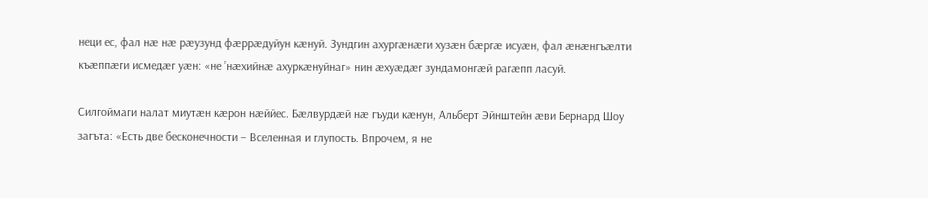неци ес, фал нæ нæ рæузунд фæррæдуйун кæнуй. Зундгин ахургæнæги хузæн бæргæ исуæн, фал æнæнгъæлти къæппæги исмедæг уæн: «не ’нæхийнæ ахуркæнуйнаг» нин æхуæдæг зундамонгæй рагæпп ласуй.

Силгоймаги налат миутæн кæрон нæййес. Бæлвурдæй нæ гъуди кæнун, Альберт Эйнштейн æви Бернард Шоу загъта: «Есть две бесконечности – Вселенная и глупость. Впрочем, я не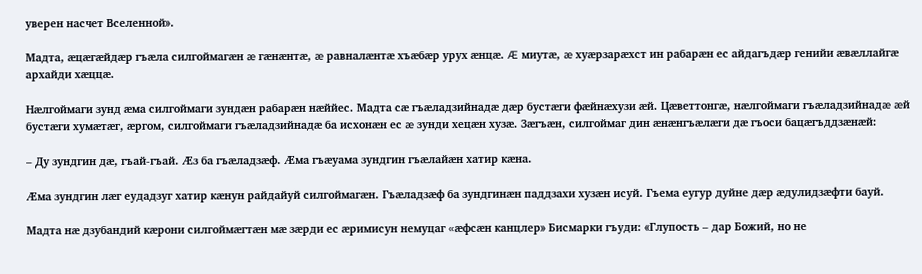уверен насчет Вселенной».

Мадта, æцæгæйдæр гъæла силгоймагæн æ гæнæнтæ, æ равналæнтæ хъæбæр урух æнцæ. Æ миутæ, æ хуæрзарæхст ин рабарæн ес айдагъдæр генийи æвæллайгæ архайди хæццæ.

Нæлгоймаги зунд æма силгоймаги зундæн рабарæн нæййес. Мадта сæ гъæладзийнадæ дæр бустæги фæйнæхузи æй. Цæветтонгæ, нæлгоймаги гъæладзийнадæ æй бустæги хумæтæг, æргом, силгоймаги гъæладзийнадæ ба исхонæн ес æ зунди хецæн хузæ. Зæгъæн, силгоймаг дин æнæнгъæлæги дæ гъоси бацæгъддзæнæй:

– Ду зундгин дæ, гъай-гъай. Æз ба гъæладзæф. Æма гъæуама зундгин гъæлайæн хатир кæна.

Æма зундгин лæг еудадзуг хатир кæнун райдайуй силгоймагæн. Гъæладзæф ба зундгинæн паддзахи хузæн исуй. Гъема еугур дуйне дæр æдулидзæфти бауй.

Мадта нæ дзубандий кæрони силгоймæгтæн мæ зæрди ес æримисун немуцаг «æфсæн канцлер» Бисмарки гъуди: «Глупость – дар Божий, но не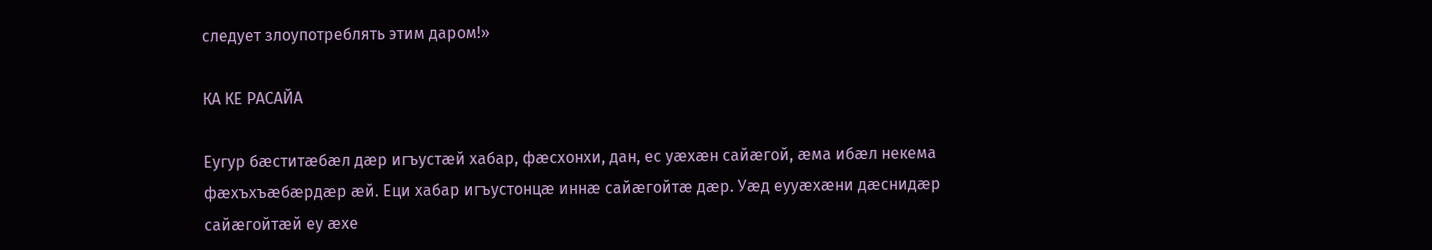следует злоупотреблять этим даром!»

КА КЕ РАСАЙА

Еугур бæститæбæл дæр игъустæй хабар, фæсхонхи, дан, ес уæхæн сайæгой, æма ибæл некема фæхъхъæбæрдæр æй. Еци хабар игъустонцæ иннæ сайæгойтæ дæр. Уæд еууæхæни дæснидæр сайæгойтæй еу æхе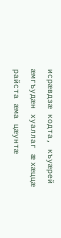исрæвдзæ кодта, къуæрей æмгъудæн хуаллаг æ хæццæ райста æма цæунтæ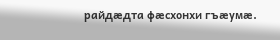райдæдта фæсхонхи гъæумæ.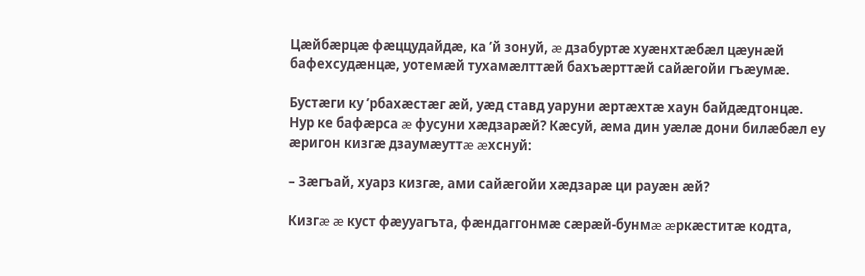Цæйбæрцæ фæццудайдæ, ка ’й зонуй, æ дзабуртæ хуæнхтæбæл цæунæй бафехсудæнцæ, уотемæй тухамæлттæй бахъæрттæй сайæгойи гъæумæ.

Бустæги ку ’рбахæстæг æй, уæд ставд уаруни æртæхтæ хаун байдæдтонцæ. Нур ке бафæрса æ фусуни хæдзарæй? Кæсуй, æма дин уæлæ дони билæбæл еу æригон кизгæ дзаумæуттæ æхснуй:

– Зæгъай, хуарз кизгæ, ами сайæгойи хæдзарæ ци рауæн æй?

Кизгæ æ куст фæууагъта, фæндаггонмæ сæрæй-бунмæ æркæститæ кодта,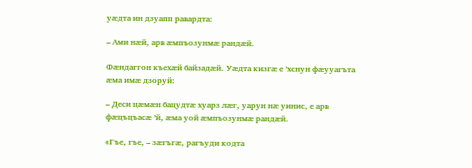уæдта ин дзуапп равардта:

– Ами нæй, арв æмпъозунмæ рандæй.

Фæндаггон къехæй байзадæй. Уæдта кизгæ е ’хснун фæууагъта æма имæ дзоруй:

– Деси цæмæн бацудтæ хуарз лæг, уарун нæ уинис, е арв фæцъцъасæ ’й, æма уой æмпъозунмæ рандæй.

«Гъе, гъе, – зæгъгæ, рагъуди кодта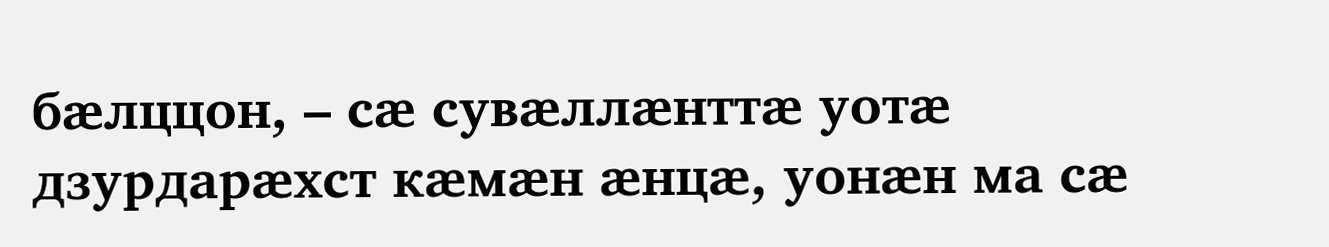бæлццон, – сæ сувæллæнттæ уотæ дзурдарæхст кæмæн æнцæ, уонæн ма сæ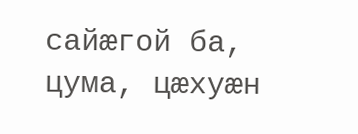сайæгой ба, цума, цæхуæн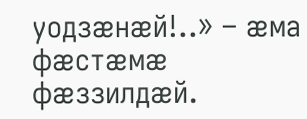уодзæнæй!..» – æма фæстæмæ фæззилдæй.